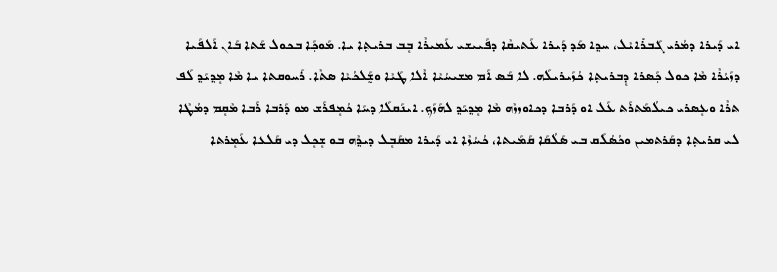ܐܝ ܕܰܝܪܐ ܕܡܳܪܝ ܓܰܒܪܺܐܝܶܠ، ܚܕ݂ܐ ܡܰܕ ܕܰܝܪܐ ܥܰܬܝܩܶܐ ܕܦܰܝܝܫܝ ܥܰܡܝܪܶܐ ܒܷܒ ܒܪܝܬ݂ܐ ܝܐ. ܡܰܘܟ݂ܰܐ ܒܟܘܠ ܫܰܬܐ ܒܰܐܢ ܐܰܠܦܰܝܐ ܕܙܰܝܳܪܶܐ ܡܶܐ ܟܘܠ ܟ݂ܰܣܪܐ ܕܷܒܪܝܬ݂ܐ ܟܳܙܰܝܪܝܠܰܗ. ܠܐ ܒܰܣ ܐܰܡ ܡܫܝܚܳܝܶܐ ܐܶܠܐ ܛܰܝܶܐ ܘܫ̰ܰܠܟܳܝܶܐ ܣܬܶܐ. ܪܰܚܘܩܬܐ ܝܐ ܡܶܐ ܡܷܕ݂ܝܰܕ݂ ܠܰܦ ܬܪܶܐ ܘܥܷܣܪܝ ܟܝܠܳܡܰܬܪܰܬ ܥܰܠ ܐܘ ܕܰܪܒܐ ܕܟܐܘܙܙܶܗ ܡܶܐ ܡܷܕ݂ܝܰܕ݂ ܠܗܰܙܰܟ݂. ܐܝܢܰܩܠܰܐ ܕܚܰܐ ܟܳܡܷܦܪܰܫ ܡܘ ܕܰܪܒܐ ܪܰܒܐ ܡܶܩܷܡ ܕܡܳܛܶܐ ܠܝ ܩܪܝܬ݂ܐ ܕܩܰܪܬܡܝܢ ܘܟܳܣܳܠܰܩ ܒܝ ܣܰܠܳܩܰܐ ܩܰܡܰܝܬܐ، ܟܳܚܳܙܶܐ ܐܝ ܕܰܝܪܐ ܡܩܰܒܷܠ ܕܝܕ݂ܶܗ ܒܘ ܫܷܟܷܠ ܕܝ ܩܰܠܥܐ ܥܰܡܷܪܬܐ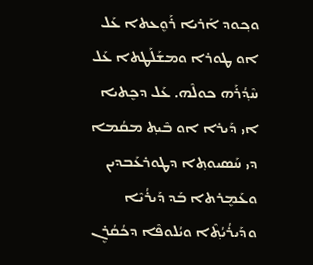ܘܟ݂ܘܕ ܐܰܪܝܐ ܪܰܘܷܥܬܐ ܥܰܠ ܐܘ ܛܘܪܐ ܘܡܫܰܠܰܛܬܐ ܥܰܠ ܚܶܕ݂ܳܪܰܗ ܟܘܠܶܗ. ܥܰܠ ܕܟܷܬܝܐ ܐܝ ܕܰܝܪܐ ܐܘ ܒܶܝܬ݂ ܡܩܳܡܐ ܕܝ ܚܰܣܝܘܬ݂ܐ ܕܛܘܪܥܰܒܕܝܢ ܘܥܰܡܷܪܬܐ ܒܰܕ ܕܰܝܪܳܝܶܐ ܘܕܰܝܪܳܝܳܬ݂ܶܐ ܘܝܳܠܘܦܶܐ ܕܟܳܩܳܪܷܢ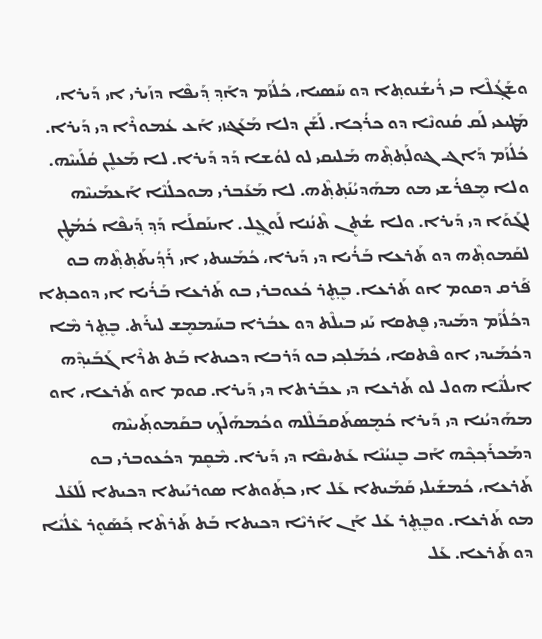ܘܫܰܓ݂ܳܠܶܐ ܒܝ ܪܳܝܫܳܢܘܬ݂ܐ ܕܘ ܚܰܣܝܐ، ܟܳܠܳܙܰܡ ܕܐܰܕ݂ ܕ݂ܰܝܦܶܐ ܕܙܰܝܪܝ ܐܝ ܕܰܝܪܐ، ܡܰܛܝܥܝ ܠܰܩ ܩܳܢܘܢܶܐ ܕܘ ܟܪܳܟ݂ܐ. ܠܰܫܰܢ ܕܠܐ ܡܰܥܰܔܙܝ ܐܰܥ ܥܳܡܘܪܶܐ ܕܝ ܕܰܝܪܐ. ܟܳܠܳܙܰܡ ܕܰܐܔ ܔܘܠܰܬ݂ܬ݂ܶܗ ܡܰܠܝܩܝ ܠܘ ܠܘܳܫܐ ܕܰܕ ܕܰܝܪܐ. ܠܐ ܡܰܥܠܷܢ ܩܳܠܰܝܝܶܗ. ܘܠܐ ܡܷܦܪܳܫܝ ܡܘ ܡܗܰܕܝܳܢܰܬ݂ܬ݂ܶܗ. ܠܐ ܡܰܥܰܒܪܝ ܡܘܟܠܳܢܶܐ ܐܰܥܡܰܝܝܶܗ ܠܓܰܘܰܐ ܕܝ ܕܰܝܪܐ. ܘܠܐ ܫܳܬܷܢ ܬܶܢܳܢܐ ܠܰܘܓ݂ܷܠ. ܐܝܢܰܩܠܰܐ ܕܰܕ݂ ܕ݂ܰܝܦܶܐ ܟܳܡܳܛܷܢ ܠܩܰܡܘܬ݂ܶܗ ܕܘ ܬܰܪܥܐ ܒܰܪܳܝܐ ܕܝ ܕܰܝܪܐ، ܟܳܡܰܚܬܝ ܐܝ ܪܰܕ݂ܳܝܬܰܬ݂ܬ݂ܶܗ ܒܘ ܦܰ݁ܪܩ ܕܩܘܡ ܐܘ ܬܰܪܥܐ. ܒܷܬ݂ܷܪ ܟܳܥܘܒܪܝ ܒܘ ܬܰܪܥܐ ܒܰܪܳܝܐ ܐܝ ܕܘܟܬ݂ܐ ܕܟܳܠܳܙܰܡ ܕܡܰܝܕܝ ܦܷܬܩܐ ܝܰܢܝ ܒܝܠܶܬ ܕܘ ܥܒܳܪܐ ܒܚܰܡܡܷܫ ܠܝܪܰܬ. ܒܷܬ݂ܷܪ ܡܶܐ ܕܟܳܡܰܝܕܝ ܐܘ ܦܶܬܩܐ، ܟܳܡܰܠܟ݂ܝ ܒܘ ܕܰܪܒܐ ܕܟܝܬܐ ܒܰܬ ܬܪܶܐ ܓܰܒܰܝܕ݂ܶܗ ܐܝܠܳܢܶܐ ܗܘܠ ܠܘ ܬܰܪܥܐ ܕܝ ܥܒܰܪܬܐ ܕܝ ܕܰܝܪܐ. ܩܘܡ ܐܘ ܬܰܪܥܐ، ܐܘ ܡܗܰܕܝܳܢܐ ܕܝ ܕܰܝܪܐ ܟܳܡܷܣܬܰܩܒܰܠܶܠܗ ܘܟܳܡܗܰܠܰܟ݂ ܒܩܰܡܘܬ݂ܰܝܝܶܗ ܕܡܰܟܪܰܟ݂ܟ݂ܶܗ ܐܰܒ ܒܷܢܝܳܢܶܐ ܥܰܬܝܩܶܐ ܕܝ ܕܰܝܪܐ. ܡܶܩܷܡ ܕܟܳܥܘܒܪܝ ܒܘ ܬܰܪܥܐ، ܟܳܡܫܰܝܠܝ ܩܰܡܰܝܬܐ ܥܰܠ ܐܝ ܟܬ݂ܰܘܬܐ ܣܘܪܝܰܝܬܐ ܕܟܝܬܐ ܠܰܠܥܰܠ ܡܘ ܬܰܪܥܐ. ܘܒܷܬ݂ܷܪ ܥܰܠ ܐܰܢ ܐܰܪܝܶܐ ܕܟܝܬܐ ܒܰܬ ܬܰܪܬܶܐ ܟ݂ܰܣܰܘܷܪ ܥܶܠܳܝܶܐ ܕܘ ܬܰܪܥܐ. ܥܰܠ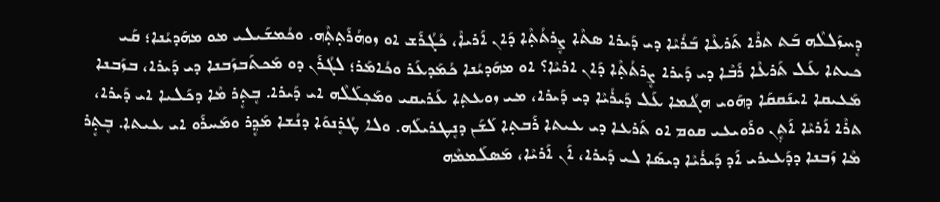ܕܷܚܙܰܠܠܶܗ ܒܰܬ ܬܪܶܐ ܬܰܪܥܶܐ ܒܰܪܳܝܶܐ ܕܝ ܕܰܝܪܐ ܣܬܶܐ ܨܷܪܬܳܬ݂ܶܐ ܕܰܐܢ ܐܰܪܝܐܶ، ܟܳܓܳܪܰܫ ܐܘ ܙܘܗܳܪܰܬ݂ܬ݂ܶܗ. ܘܟܳܡܫܰܝܠܝ ܡܘ ܡܗܰܕܝܳܢܐ؛ ܩܰܝ ܟܝܬܐ ܥܰܠ ܬܰܪܥܶܐ ܪܰܒܶܐ ܕܝ ܕܰܝܪܐ ܨܷܪܬܳܬ݂ܶܐ ܕܰܐܢ ܐܪܝܶܐ؟ ܐܘ ܡܗܰܕܝܳܢܐ ܟܳܡܰܕܥܰܪ ܘܟܳܐܡܰܪ؛ ܠܓܳܪܰܢ ܕܘ ܡܰܟܬܰܒܙܰܒܢܐ ܕܝ ܕܰܝܪܐ، ܒܙܰܒܢܐ ܡܰܥܝܩܐ ܐܝܢܰܩܩܰܐ ܕܗܰܘܝ ܗܔܳܡܐ ܥܰܠ ܕܰܝܪܳܝܶܐ ܕܝ ܕܰܝܪܐ، ܡܝ ܙܘܥܬ݂ܐ ܥܰܪܝܩܝ ܘܡܰܟ݂ܠܰܠܶܗ ܐܝ ܕܰܝܪܐ. ܒܷܬ݂ܷܪ ܡܶܐ ܕܟܰܠܝܐ ܐܝ ܕܰܝܪܐ، ܬܪܶܐ ܐܰܪܝܶܐ ܐܰܬܷ݂ܢ ܘܪܰܘܝܥܝ ܩܘܡ ܐܘ ܬܰܪܥܐ ܕܝ ܥܝܬܐ ܪܰܒܬ݂ܐ ܠܰܫܰܢ ܕܢܷܛܪܝܠܰܗ. ܘܠܐ ܛܳܪܷܢܘܰܐ ܕܢܳܫܐ ܡܰܕ݂ܷܪ ܘܡܰܚܪܰܘ ܐܝ ܥܝܬܐ. ܒܷܬ݂ܷܪ ܡܶܐ ܙܰܒܢܐ ܕܕܰܥܝܪܝ ܐܰܕ ܕܰܝܪܳܝܶܐ ܕܝܣܰܐ ܠܝ ܕܰܝܪܐ، ܐܰܢ ܐܰܪܝܶܐ، ܡܰܣܠܰܡܡܶܗ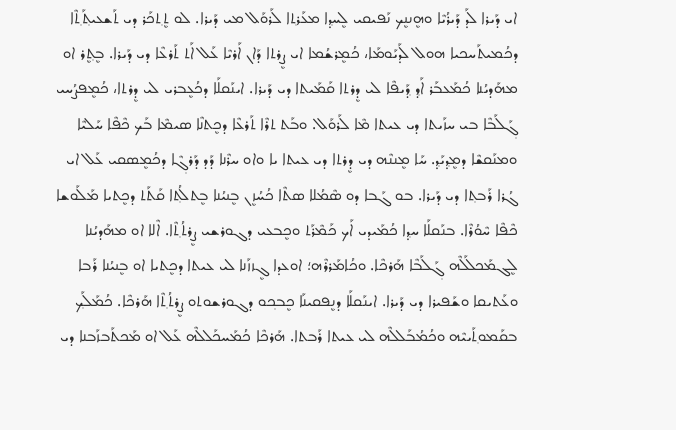ܐܝ ܕܰܝܪܐ ܠܰܕ ܕܰܝܪܳܝܶܐ ܘܗܷܢܢܷܟ ܢܰܦܝܩܝ ܠܷܚܕ݂ܐ ܡܥܰܪܬ݂ܐ ܠܰܪܘܰܠ ܡܝ ܕܰܝܪܐ. ܠܘ ܬܷܬ݂ܟܰܪ ܕܝ ܬܰܫܥܝܬ݂ܰܬ݂ܶܐ ܕܟܳܡܝܬܰܚܟܝܐ ܗܘܠ ܠܰܕܝܰܘܡܰܐ، ܟܳܡܷܪܫܳܡܐ ܐܝ ܨܷܪܬܐ ܕܰܐܢ ܐܰܪܝܶܐ ܥܰܠ ܐܰܬ ܬܰܪܥܶܐ ܕܝ ܕܰܝܪܐ. ܒܷܬ݂ܷܪ ܐܘ ܡܗܰܕܝܳܢܐ ܟܳܡܰܥܒܰܪ ܐܰܕ݂ ܕ݂ܰܝܦܶܐ ܠܝ ܕܷܪܬܐ ܩܰܡܰܝܬܐ ܕܝ ܕܰܝܪܐ. ܐܝܢܰܩܠܰܐ ܕܟܳܥܷܒܪܝ ܠܝ ܕܷܪܬܐ، ܟܳܡܷܦܨܳܚܝ ܓ݂ܰܠܰܒܶܐ ܒܝ ܚܙܰܝܬܐ ܕܝ ܥܝܬܐ ܡܶܐ ܠܰܪܘܰܠ. ܘܒܰܬ ܬܪܶܐ ܬܰܪܥܶܐ ܕܟܷܬܢܶܐ ܣܝܡܶܐ ܒܰܟ ܟܶܦܶܐ ܚܰܠܝܶܐ ܘܡܢܰܩܫܶܐ ܕܡܷܕ݂ܝܰܕ݂. ܚܰܐ ܡܷܢܢܶܗ ܕܝ ܕܷܪܬܐ ܕܝ ܥܝܬܐ ܝܐ ܘܐܘ ܚܪܶܢܐ ܕܰܕ ܕܰܪܓ݂ܶܐ ܕܟܳܡܷܣܩܝ ܥܰܠ ܐܝ ܓܳܪܐ ܪܰܒܬ݂ܐ ܕܝ ܕܰܝܪܐ. ܒܘ ܓܰܒܐ ܕܘ ܣܶܡܳܠܐ ܣܬܶܐ ܟܳܚܳܙܷܢ ܒܷܢܝܳܢܐ ܒܷܬܠܳܬ݂ܐ ܩܰܬܰܬ ܕܟܷܬܝܐ ܡܰܠܰܘܫܐ ܟܶܦܶܐ ܚܶܘܳܪܶܐ. ܒܢܰܩܠܰܐ ܚܕ݂ܐ ܟܳܡܰܝܕܝ ܐܰܟ ܟܰܡܶܪܰܬ ܘܟܷܒܥܝ ܕܓܘܪܫܝ ܨܷܪܬܳܬ݂ܶܐ. ܐܶܠܐ ܐܘ ܡܗܰܕܝܳܢܐ ܠܷܓܡܰܟܠܰܠܶܗ ܓ݂ܰܠܰܒܶܐ ܗܰܪܟܶܐ. ܘܟܳܐܡܰܪܪܶܗ؛ ܐܘܥܕܐ ܓܷܙܙܰܢܐ ܠܝ ܥܝܬܐ ܕܟܷܬܝܐ ܐܘ ܒܷܢܝܳܢܐ ܪܰܒܐ ܘܥܰܬܝܩܐ ܘܫܰܦܝܪܐ ܕܝ ܕܰܝܪܐ. ܐܝܢܰܩܠܰܐ ܕܢܷܦܩܝܢܰܐ ܟܷܒܟ݂ܘ ܕܓܘܪܫܘܬܘ ܨܷܪܬܳܬ݂ܶܐ ܗܰܪܟܶܐ. ܟܳܡܰܠܰܟ݂ ܒܩܰܡܘܬ݂ܰܝܝܶܗ ܘܟܳܡܳܒܰܠܠܶܗ ܠܝ ܥܝܬܐ ܪܰܒܬܐ. ܗܰܪܟܶܐ ܟܳܡܰܚܟܰܠܠܶܗ ܥܰܠ ܐܘ ܡܰܟܬܰܒܙܰܒܢܐ ܕܝ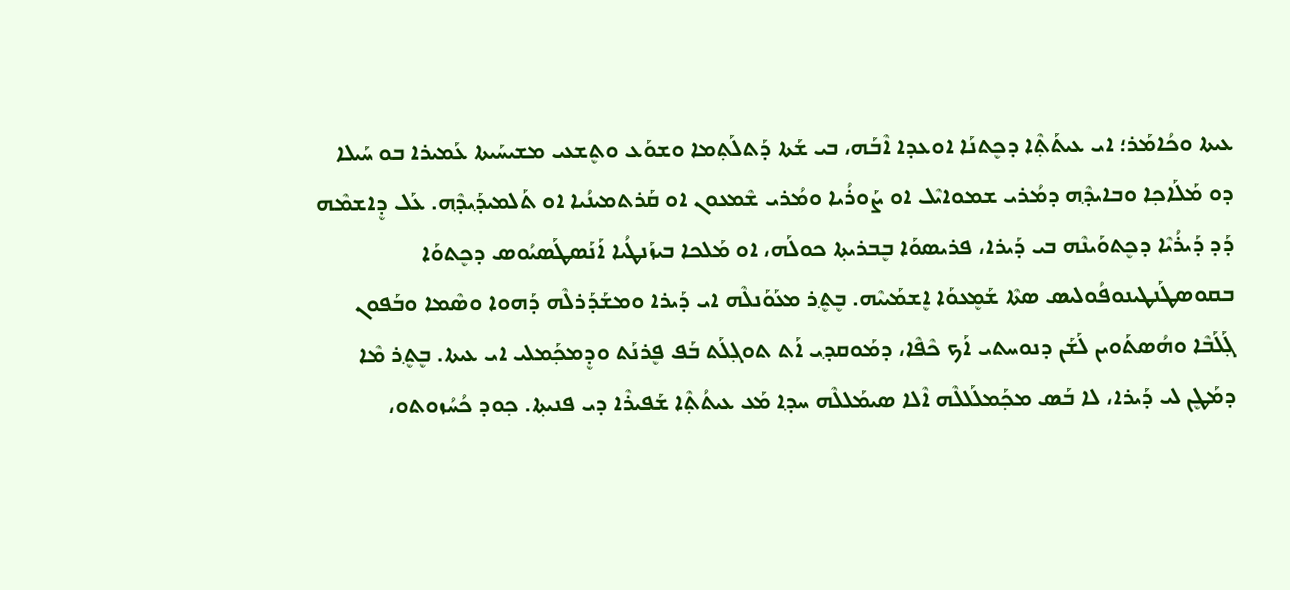ܥܝܬܐ ܘܟܳܐܡܰܪ؛ ܐܝ ܥܝܬܰܬ݂ܶܐ ܕܟܷܬܢܰܐ ܐܘܥܕܐ ܐܶܒܰܗ، ܒܝ ܫܰܬܐ ܕܰܬܠܰܬ݂ܡܐ ܘܫܘܰܥ ܘܬܷܫܥܝ ܡܫܝܚܰܝܬܐ ܥܰܡܝܪܐ ܒܘ ܚܰܝܠܐ ܕܘ ܡܰܠܰܐܟ݂ܐ ܘܒܐܝܕ݂ܶܗ ܕܡܳܪܝ ܫܡܘܐܝܶܠ ܐܘ ܨܰܘܪܳܝܐ ܘܡܳܪܝ ܫܶܡܥܘܢ ܐܘ ܩܰܪܬܡܝܢܳܝܐ ܐܘ ܬܰܠܡܝܕ݂ܰܝܕ݂ܶܗ. ܥܰܠ ܕܷܐܫܡܶܗ ܕܰܕ ܕܰܝܪܳܝܶܐ ܕܟܷܬܘܰܝܢܶܗ ܒܝ ܕܰܝܪܐ، ܦܪܝܣܘܰܐ ܒܷܒܪܝܬ݂ܐ ܟܘܠܰܗ، ܐܘ ܡܰܠܟܐ ܒܝܙܰܢܛܳܝܐ ܐܰܢܰܣܛܰܣܝܳܘܣ ܕܟܷܬܘܰܐ ܒܩܘܤܛܰܢܛܝܢܘܦܳܘܠܝܣ ܣܬܶܐ ܫܰܡܷܥܘܰܐ ܐܷܫܡܰܝܝܶܗ. ܒܷܬ݂ܷܪ ܡܥܰܘܰܢܠܶܗ ܐܝ ܕܰܝܪܐ ܘܡܫܰܕܰܪܠܶܗ ܕܰܗܘܐ ܘܣܶܡܐ ܘܒܰܦܘܢ ܓ݂ܰܠܰܒܶܐ ܘܗܳܣܬܰܘܝܢ ܠܰܫܰܢ ܕܢܘܚܬܝ ܐܰܟ ܟܶܦܶܐ، ܕܡܰܘܩܕ݂ܝ ܐܰܬ ܬܘܓ݂ܠܰܬ ܒܰܦ ܦܷܪܢܰܬ ܘܕܷܡܟ݂ܰܡܠܝ ܐܝ ܥܝܬܐ. ܒܷܬ݂ܷܪ ܡܶܐ ܕܡܰܛܷܢ ܠܝ ܕܰܝܪܐ، ܠܐ ܒܰܣ ܡܟ݂ܰܡܠܰܠܠܶܗ ܐܶܠܐ ܣܝܡܰܠܠܶܗ ܚܕ݂ܐ ܡܰܥ ܥܝܬܳܬ݂ܶܐ ܫܰܦܝܪܶܐ ܕܝ ܦܢܝܬ݂ܐ. ܟ݂ܘܕ ܟܳܚܳܙܘܬܘ،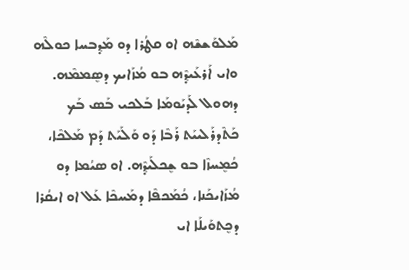ܡܰܠܘܰܫܫܶܗ ܐܘ ܩܛܳܪܐ ܕܘ ܡܰܕ݂ܒܚܐ ܟܘܠܶܗ ܘܐܝ ܐܰܪܥܰܝܕ݂ܶܗ ܒܘ ܡܳܙܰܐܝܟ ܕܣܷܡܡܶܗ. ܕܗܘܠ ܠܰܕܝܰܘܡܰܐ ܒܰܠܟܝ ܒܰܣ ܒܰܟ ܟܰܬܶܕܪܰܠܝܝܰܬ ܪܰܒܶܐ ܕܰܘ ܘܰܠܰܝܰܬ ܕܰܡ ܡܰܠܟܶܐ، ܟܳܡܷܚܙܶܐ ܒܘ ܫܷܟܠܰܝܕ݂ܶܗ. ܐܘ ܣܝܳܡܐ ܕܘ ܡܳܙܰܐܝܟܰܢܐ، ܟܳܡܰܟܦܶܐ ܕܡܰܚܟܶܐ ܥܰܠ ܐܘ ܐܝܩܳܪܐ ܕܟܷܬܘܰܝܠܰܐ ܐܝ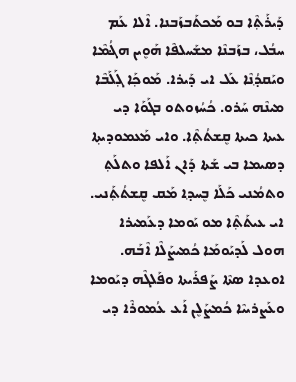ܕܰܝܪܰܬ݂ܶܐ ܒܘ ܡܰܟܬܰܒܙܰܒܢܐ. ܐܶܠܐ ܥܰܡ ܚܒܳܠ، ܒܙܰܒܢܶܐ ܡܫܰܚܠܦܶܐ ܗܰܘܷܝܢ ܗܔܳܡܶܐ ܘܝܰܩܕ݂ܳܢܶܐ ܥܰܠ ܐܝ ܕܰܝܪܐ. ܡܰܘܟ݂ܰܐ ܓ݂ܰܠܰܒܶܐ ܡܝܢܶܗ ܚܰܪܘ. ܟܳܚܳܙܘܬܘ ܒܓܰܘܰܐ ܕܝ ܥܝܬܐ ܟܝܬܐ ܩܷܫܬܳܬ݂ܶܐ. ܘܐܝ ܡܰܥܡܘܕܝܬ݂ܐ ܕܣܝܡܐ ܒܝ ܫܰܬܐ ܕܰܐܢ ܐܰܠܦܐ ܘܬܠܰܬ݂ ܘܬܡܳܢܝ ܟܰܠܰܐ ܒܷܚܕ݂ܐ ܡܰܩ ܩܷܫܬܳܬ݂ܰܢܝ. ܐܝ ܥܝܬܰܬ݂ܶܐ ܡܘ ܝܰܘܡܐ ܕܥܰܡܝܪܐ ܗܘܠ ܠܰܕܝܰܘܡܰܐ ܟܳܡܝܨܰܠܶܐ ܐܶܒܰܗ. ܐܘܥܕܐ ܣܬܶܐ ܨܰܦܪܰܝܬܐ ܘܦܰܠܓܶܗ ܕܝܰܘܡܐ ܘܥܰܨܪܝܝܶܐ ܟܳܡܨܰܠܷܢ ܐܰܥ ܥܳܡܘܪܶܐ ܕܝ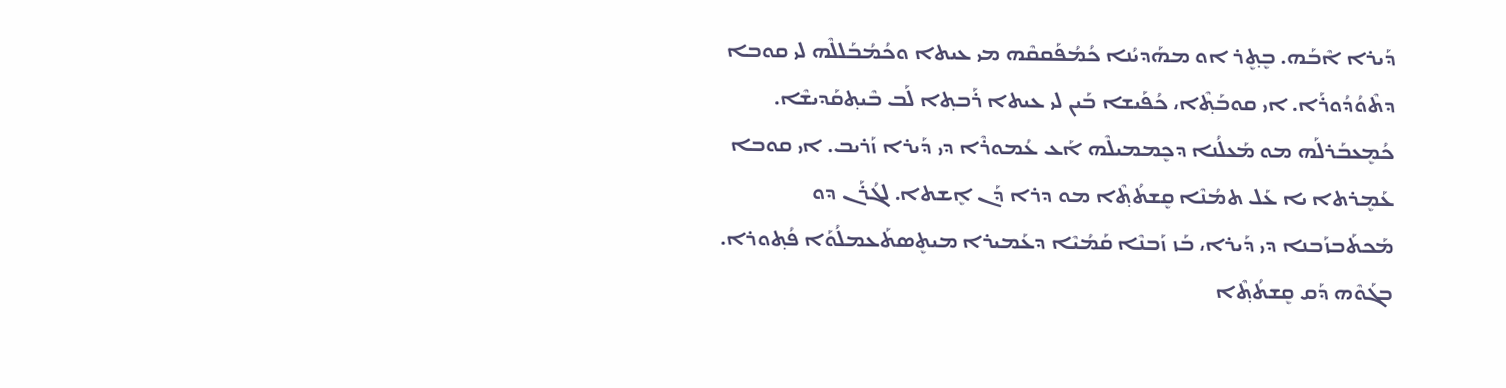ܕܰܝܪܐ ܐܶܒܰܗ. ܒܷܬ݂ܷܪ ܐܘ ܡܗܰܕܝܳܢܐ ܟܳܡܳܦܰܩܩܶܗ ܡܝ ܥܝܬܐ ܘܟܳܡܳܒܰܠܠܶܗ ܠܝ ܩܘܒܐ ܕܬܶܘܳܕܳܘܪܰܐ. ܐܝ ܩܘܒܰܬ݂ܶܐ، ܟܳܦܰܝܫܐ ܒܰܝܢ ܠܝ ܥܝܬܐ ܪܰܒܬ݂ܐ ܠܰܒ ܒܶܝܬ݂ܩܰܕܝܫܶܐ. ܟܳܡܷܥܒܰܪܠܰܗ ܡܘ ܡܰܥܠܳܢܐ ܕܟܷܡܡܝܠܶܗ ܐܰܥ ܥܳܡܘܪܶܐ ܕܝ ܕܰܝܪܐ ܙܰܪܝܒ. ܐܝ ܩܘܒܐ ܥܰܡܷܪܬܐ ܝܐ ܥܰܠ ܬܡܳܢܶܐ ܩܷܫܬܳܬ݂ܶܐ ܡܘ ܕܪܐ ܕܰܢ ܐܷܫܬܐ. ܠܓܳܪܰܢ ܕܘ ܡܰܟܬܰܒܙܰܒܢܐ ܕܝ ܕܰܝܪܐ، ܒܰܙ ܙܰܒܢܶܐ ܩܰܡܳܝܶܐ ܕܥܰܡܝܪܐ ܡܝܬܷܣܬܰܥܡܠܳܘܰܐ ܦܳܬ݂ܘܪܐ. ܒܓܰܘܶܗ ܕܰܩ ܩܷܫܬܳܬ݂ܶܐ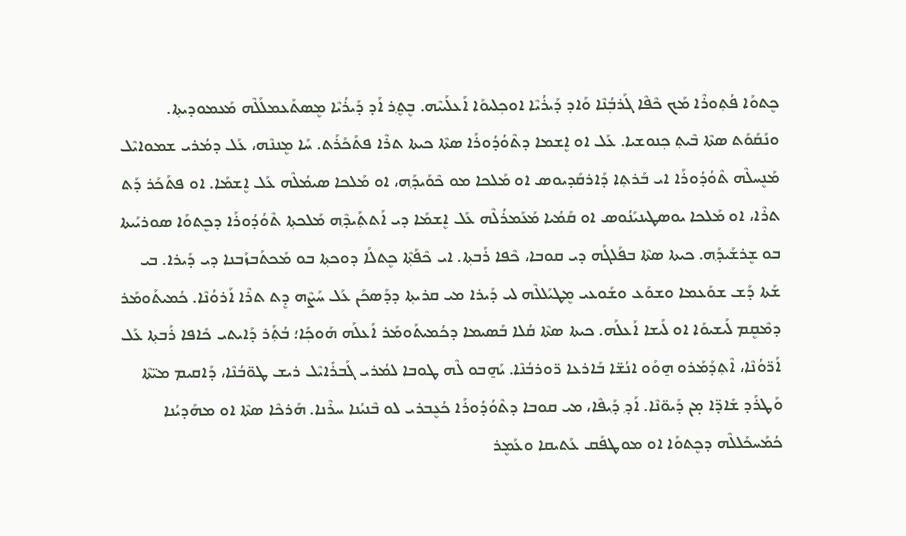ܟܷܬܘܰܐ ܦܳܬ݂ܘܪܶܐ ܡܰܟ ܟܶܦܶܐ ܓܰܪܒ݂ܳܢܶܐ ܘܰܐܕ ܕܰܝܪܳܝܶܐ ܐܘܟ݂ܠܝܘܰܐ ܐܰܥܠܰܝܝܶܗ. ܒܷܬ݂ܷܪ ܐܰܕ ܕܰܝܪܳܝܶܐ ܡܷܣܬܰܥܡܠܰܠܶܗ ܡܰܥܡܘܕܝܬ݂ܐ. ܘܢܰܩܰܘܰܬ ܣܬܶܐ ܒܶܝܬ݂ ܟ݂ܢܘܫܝܐ. ܥܰܠ ܐܘ ܐܷܫܡܐ ܕܬܶܘܳܕܳܘܪܰܐ ܣܬܶܐ ܟܝܬܐ ܬܪܶܐ ܦܬܰܟܰܪܰܬ. ܚܰܐ ܡܷܢܢܶܗ، ܥܰܠ ܕܡܳܪܝ ܫܡܘܐܝܶܠ ܡܰܢܷܚܠܶܗ ܬܶܘܳܕܳܘܪܰܐ ܐܝ ܒܰܪܬ݂ܐ ܕܰܐܪܩܰܕܝܘܣ ܐܘ ܡܰܠܟܐ ܡܘ ܟܶܘܰܝܕ݂ܰܗ، ܐܘ ܡܰܠܟܐ ܣܝܡܳܠܶܗ ܥܰܠ ܐܷܫܡܰܐ. ܐܘ ܦܬܰܟܰܪ ܕܰܬ ܬܪܶܐ، ܐܘ ܡܰܠܟܐ ܝܘܤܛܝܢܝܰܢܳܘܣ ܐܘ ܩܰܡܳܝܐ ܡܰܥܰܡܪܳܠܶܗ ܥܰܠ ܐܷܫܡܰܐ ܕܝ ܐܰܬܬ݂ܰܝܕ݂ܶܗ ܡܰܠܟܬ݂ܐ ܬܶܘܳܕܳܘܪܰܐ ܕܟܷܬܘܰܐ ܣܘܪܝܰܝܬܐ ܒܘ ܫܷܪܫܰܝܕ݂ܰܗ. ܟܝܬܐ ܣܬܶܐ ܒܦܰܠܓܰܗ ܕܝ ܩܘܒܐ، ܟܶܦܐ ܪܰܒܬ݂ܐ. ܐܝ ܟܶܦܰܬ݂ܶܐ ܟܷܬܠܰܐ ܕܘܟܬ݂ܐ ܒܘ ܡܰܟܬܰܒܙܰܒܢܐ ܕܝ ܕܰܝܪܐ. ܒܝ ܫܰܬܐ ܕܰܫ ܫܘܰܥܡܐ ܘܫܘܰܥ ܘܫܰܘܥܝ ܡܷܛܝܰܠܠܶܗ ܠܝ ܕܰܝܪܐ ܡܝ ܩܪܝܬ݂ܐ ܕܕܰܣܟܰܢ ܥܰܠ ܚܰܨܶܗ ܕܷܬ ܬܪܶܐ ܐܰܪܘܳܢܶܐ. ܟܳܡܝܬܰܘܡܰܪ ܕܡܶܩܷܡ ܠܰܝܫܝܘܰܐ ܐܘ ܠܰܝܫܐ ܐܰܥܠܰܗ. ܟܝܬܐ ܣܬܶܐ ܩܳܠܐ ܒܰܣܝܡܐ ܕܟܳܡܝܬܰܘܡܰܪ ܐܰܥܠܰܗ ܗܰܘܟ݂ܰܐ؛ ܒܳܬ݂ܰܪ ܕܰܐܝܬܝ ܟܺܐܦܐ ܪܰܒܬ݂ܐ ܥܰܠ ܐܰܪ̈ܘܳܢܶܐ، ܐܶܬ݂ܕܰܡܰܪܘ ܗ̱ܘܰܘ ܐܢܳܫ̈ܐ ܒܰܐܪܥܐ ܪ̈ܘܪܒܳܢܶܐ. ܝܰܗ̱ܒܘ ܠܶܗ ܛܘܒܐ ܠܡܳܪܝ ܓܰܒܪܺܐܝܶܠ ܪܝܫ ܛܘ̈ܒܳܢܶܐ، ܕܰܐܩܝܡ ܡܝ̈ܬܶܐ ܘܰܛܪܰܕ ܫܺܐܕ̈ܐ ܡ̣ܢ ܕܰܝܘ̈ܢܶܐ. ܐܰܕ݂ ܕ݂ܰܝܦܶܐ، ܡܝ ܩܘܒܐ ܕܬܶܘܳܕܳܘܪܰܐ ܟܳܥܷܒܪܝ ܠܘ ܒܶܢܝܳܢܐ ܚܪܶܢܐ. ܗܰܪܟܶܐ ܣܬܶܐ ܐܘ ܡܗܰܕܝܳܢܐ ܟܳܡܰܚܟܰܠܠܶܗ ܕܟܷܬܘܰܐ ܐܘ ܡܘܛܦܰܩ ܥܰܬܝܩܐ ܘܥܰܡܷܪ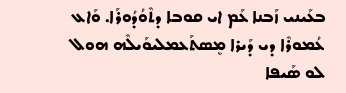ܒܥܰܝܢܝ ܙܰܒܢܐ ܥܰܡ ܐܝ ܩܘܒܐ ܕܬܶܘܳܕܳܘܪܰܐ. ܘܰܐܥ ܥܳܡܘܪܶܐ ܕܝ ܕܰܝܪܐ ܡܷܣܬܰܥܡܠܝܘܰܝܠܶܗ ܗܘܠ ܠܘ ܣܰܝܦܐ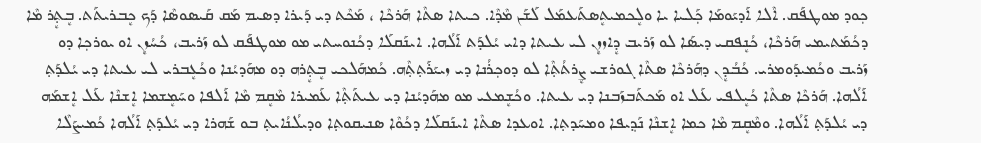ܟ݂ܘܕ ܡܘܛܦܰܩ. ܐܶܠܐ ܐܰܕܝܰܘܡܰܐ ܟ݂ܰܠܝܐ ܝܐ ܘܠܷܟܡܝܬܷܣܬܰܥܡܰܠ ܠܰܫܰܢ ܡܶܕܶܐ. ܟܝܬܐ ܣܬܶܐ ܗܰܪܟܶܐ ، ܡܰܟܶܬ ܕܝ ܕܰܝܪܐ ܕܣܝܡ ܡܰܩ ܩܰܝܣܘܣܶܐ ܕܰܟ ܟܷܒܪܝܬܰܬ. ܒܷܬ݂ܷܪ ܡܶܐ ܕܟܳܡܰܬܝܡܝ ܗܰܪܟܶܐ، ܟܳܢܷܦܩܝ ܕܝܣܰܐ ܠܘ ܙܰܪܝܒ ܕܷܐܙܙܷܢ ܠܝ ܥܝܬܐ ܕܐܝ ܝܳܠܕܰܬ ܐܰܠܳܗܐ. ܐܝܢܰܩܠܰܐ ܕܟܳܢܘܚܬܝ ܡܘ ܡܘܛܦܰܩ ܠܘ ܙܰܪܝܒ، ܟܳܚܳܙܷܢ ܐܘ ܝܘܪܟ݂ܐ ܕܘ ܙܰܪܝܒ ܘܟܳܡܝܕܰܘܡܪܝ. ܟܳܒܳܕܷܢ ܕܗܰܪܟܶܐ ܣܬܶܐ ܓܘܪܫܝ ܨܷܪܬܳܬ݂ܶܐ ܠܘ ܕܘܟ݂ܪܳܢܐ ܕܝ ܙܝܝܰܪܰܬ݂ܬ݂ܶܗ. ܟܳܡܗܰܠܟܝ ܒܷܬ݂ܷܪܗ ܕܘ ܡܗܰܕܝܳܢܐ ܘܟܳܥܷܒܪܝ ܠܝ ܥܝܬܐ ܕܝ ܝܳܠܕܰܬ݂ ܐܰܠܳܗܐ. ܗܰܪܟܶܐ ܣܬܶܐ ܟܳܝܷܠܦܝ ܥܰܠ ܐܘ ܡܰܟܬܰܒܙܰܒܢܐ ܕܝ ܥܝܬܐ. ܘܟܳܫܷܡܥܝ ܡܘ ܡܗܰܕܝܳܢܐ ܕܝ ܥܝܬܰܬ݂ܶܐ ܥܰܡܝܪܐ ܡܶܩܷܡ ܡܶܐ ܐܰܠܦܐ ܘܚܰܡܷܫܡܐ ܐܷܫܢܶܐ ܥܰܠ ܐܷܫܡܰܗ ܕܝ ܝܳܠܕܰܬ݂ ܐܰܠܳܗܐ. ܘܡܶܩܷܡ ܡܶܐ ܟܡܐ ܐܷܫܢܶܐ ܢܰܕ݂ܝܦܐ ܘܡܚܰܕܬ݂ܐ. ܐܘܥܕܐ ܣܬܶܐ ܐܝܢܰܩܠܰܐ ܕܟܳܘܶܐ ܣܢܝܩܘܬ݂ܐ ܘܕܝܠܳܢܳܐܝܬ݂ ܒܘ ܫܰܗܪܐ ܕܝ ܝܳܠܕܰܬ݂ ܐܰܠܳܗܐ ܟܳܡܝܨܰܠܶܐ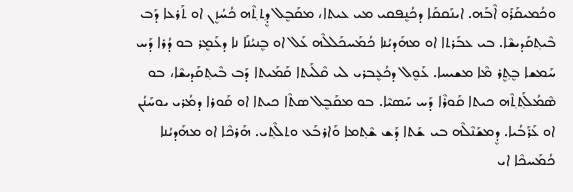ܘܟܳܡܝܩܰܪܰܘ ܐܶܒܰܗ. ܐܝܢܰܩܩܰܐ ܕܟܳܢܷܦܩܝ ܡܝ ܥܝܬܐ، ܡܩܰܒܷܠ ܕܷܬ݂ܬ݂ܶܗ ܟܳܚܳܙܷܢ ܐܘ ܬܰܪܥܐ ܕܰܒ ܒܶܝܬ݂ܩܰܕܝܫܶܐ. ܒܝ ܥܒܰܪܬܐ ܐܘ ܡܗܰܕܝܳܢܐ ܟܳܡܰܚܟܰܠܠܶܗ ܥܰܠ ܐܘ ܒܷܢܝܳܢܰܐ ܢܐ ܕܥܰܡܷܪ ܒܘ ܕܳܪܐ ܕܰܚ ܚܰܡܫܐ ܒܷܬ݂ܷܪ ܡܶܐ ܡܫܝܚܐ. ܥܰܘܷܠ ܕܟܳܥܷܒܪܝ ܠܝ ܩܶܠܰܝܬܐ ܩܰܡܰܝܬܐ ܕܰܒ ܒܶܝܬ݂ܩܰܕܝܫܶܐ، ܒܘ ܣܶܡܳܠܰܬ݂ܬ݂ܶܗ ܟܝܬܐ ܩܰܘܪܶܐ ܕܰܚ ܚܰܣܝܶܐ. ܒܘ ܡܩܰܒܷܠ ܣܬܶܐ ܟܝܬܐ ܐܘ ܩܰܘܪܐ ܕܡܳܪܝ ܝܘܚܰܢܳܢ ܐܘ ܥܰܪܰܒܳܝܐ. ܕܷܡܫܰܢܶܠܶܗ ܒܝ ܫܰܬܐ ܕܰܫ ܫܶܬ݂ܡܐ ܘܰܐܪܒܰܥ ܘܬܠܶܬ݂ܝ. ܗܰܪܟܶܐ ܐܘ ܡܗܰܕܝܳܢܐ ܟܳܡܰܚܟܶܐ ܐܝ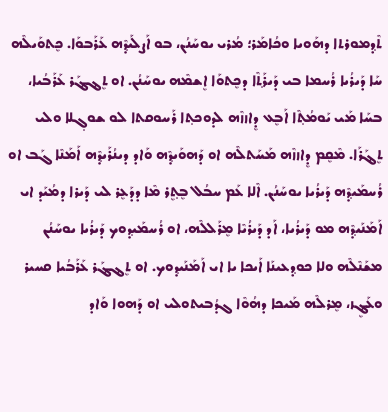ܬܶܕ݂ܡܘܪܬܐ ܕܗܰܘܝܐ ܘܟܳܐܡܰܪ؛ ܡܳܪܝ ܝܘܚܰܢܳܢ، ܒܘ ܐܰܨܠܰܝܕ݂ܶܗ ܥܰܪܰܒܘܰܐ. ܟܷܬܘܰܝܠܶܗ ܚܰܐ ܕܰܝܪܳܝܐ ܪܳܚܡܐ ܒܝ ܕܰܝܪܰܬ݂ܶܐ ܕܟܷܬܘܰܐ ܐܷܫܡܶܗ ܝܘܚܰܢܳܢ. ܐܘ ܬܷܔܔܰܪ ܥܰܪܰܒܳܝܐ، ܒܚܰܐ ܡܰܝ ܝܰܘܡܳܬ݂ܶܐ ܐܰܒܷܥ ܕܷܐܙܙܶܗ ܠܕܘܟܬ݂ܐ ܪܰܚܘܩܬܐ ܠܘ ܫܘܓ݂ܠܐ ܘܠܝ ܬܷܔܰܪܰܐ. ܡܶܩܷܡ ܕܷܐܙܙܶܗ ܡܰܚܰܬܠܶܗ ܐܘ ܕܰܗܘܰܝܕ݂ܶܗ ܘܰܐܕ ܕܝܢܳܪܰܝܕ݂ܶܗ ܐܰܡܰܢܶܐ ܓܰܒ ܐܘ ܪܳܚܡܰܝܕ݂ܶܗ ܕܰܝܪܳܝܐ ܝܘܚܰܢܳܢ. ܐܶܠܐ ܥܰܡ ܚܒܳܠ ܒܷܬ݂ܷܪ ܡܶܐ ܕܕܰܥܷܪ ܠܝ ܕܰܝܪܐ ܕܡܳܝܰܕ ܐܝ ܐܰܡܰܢܰܝܕ݂ܶܗ ܡܘ ܕܰܝܪܳܝܐ، ܐܰܕ ܕܰܝܪܳܝܶܐ ܡܷܪܰܠܠܶܗ، ܐܘ ܪܳܚܡܰܝܕ݂ܘܟ ܕܰܝܪܳܝܐ ܝܘܚܰܢܳܢ ܡܫܰܢܶܠܶܗ ܘܠܐ ܟܘܕ݂ܥܝܢܰܐ ܐܰܝܟܐ ܝܐ ܐܝ ܐܰܡܰܢܰܝܕ݂ܘܟ. ܐܘ ܬܷܔܔܰܪ ܥܰܪܰܒܳܝܐ ܩܚܝܪ ܘܥܰܔܷܙ، ܡܷܪܠܶܗ ܡܰܝܟܐ ܕܗܳܘܶܐ ܓܕܳܒܝܬܘܠܝ ܐܘ ܕܰܗܘܐ ܘܰܐܕ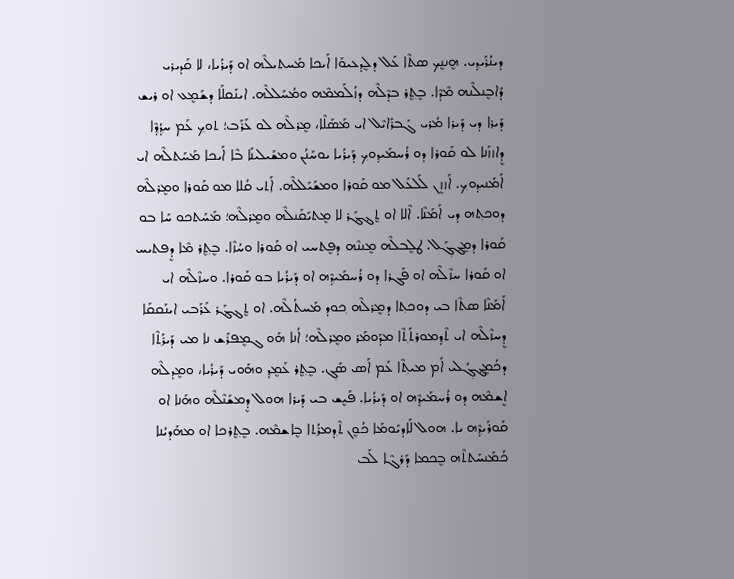ܕܝܢܳܪܰܝܕ݂ܝ. ܗܷܢܢܷܟ ܣܬܶܐ ܥܰܠ ܕܠܷܕ݂ܥܝܘܰܐ ܐܰܝܟܐ ܡܰܚܬܝܠܶܗ ܐܘ ܕܰܝܪܳܝܐ، ܠܐ ܩܰܕܝܪܝ ܕܳܐܒܷܢܠܶܢܗ ܡܶܕܶܐ. ܒܷܬ݂ܷܪ ܒܕܶܠܶܗ ܕܙܳܠܰܡܡܶܗ ܘܡܳܚܰܠܠܶܗ. ܐܝܢܰܩܠܰܐ ܕܫܰܡܷܥ ܐܘ ܪܝܫ ܕܰܝܪܐ ܕܝ ܕܰܝܪܐ ܡܳܪܝ ܓܰܒܪܺܐܝܶܠ ܐܝ ܡܰܣܰܠܶܐ، ܡܷܪܠܶܗ ܠܘ ܥܰܪܰܒ؛ ܬܘܟ݂ ܥܰܡ ܚܕ݂ܳܕ݂ܶܐ ܕܷܐܙܙܰܢܐ ܠܘ ܩܰܘܪܐ ܕܘ ܪܳܚܡܰܝܕ݂ܘܟ݂ ܕܰܝܪܳܝܐ ܝܘܚܰܢܳܢ ܘܡܫܰܝܠܝܢܰܐ ܒܶܐ ܐܰܝܟܐ ܡܰܚܰܬܠܶܗ ܐܝ ܐܰܡܰܢܝܕ݂ܘܟ݂. ܐܰܙܙܷܢ ܠܰܠܥܰܠ ܡܘ ܩܰܘܪܐ ܘܡܫܰܝܰܠܠܶܗ. ܐܰܬ݂ܝ ܩܳܠܐ ܡܘ ܩܰܘܪܐ ܘܡܷܪܠܶܗ ܕܘܟܬ݂ܗ ܕܝ ܐܰܡܰܢܶܐ. ܐܶܠܐ ܐܘ ܬܷܔܔܰܪ ܠܐ ܡܷܬܝܰܩܰܢܠܶܗ ܘܡܷܪܠܶܗ؛ ܡܰܚܰܬܟܘ ܚܰܐ ܒܘ ܩܰܘܪܐ ܕܡܷܔܓ݂ܰܠ. ܛܠܷܒܠܶܗ ܡܷܢܢܶܗ ܕܦܷܬܚܝ ܐܘ ܩܰܘܪܐ ܘܚܳܙܶܐ. ܒܷܬ݂ܷܪ ܡܶܐ ܕܷܦܬܝܚ ܐܘ ܩܰܘܪܐ ܚܙܶܠܶܗ ܐܘ ܦܰܓܪܐ ܕܘ ܪܳܚܡܰܝܕ݂ܶܗ ܐܘ ܕܰܝܪܳܝܐ ܒܘ ܩܰܘܪܐ. ܘܚܙܶܠܶܗ ܐܝ ܐܰܡܰܢܶܐ ܣܬܶܐ ܒܝ ܕܘܟܬ݂ܐ ܕܡܷܪܠܶܗ ܟ݂ܘܕ ܡܰܚܬܳܠܶܗ. ܐܘ ܬܷܔܔܰܪ ܥܰܪܰܒܝ ܐܝܢܰܩܩܰܐ ܕܷܚܙܶܠܶܗ ܐܝ ܬܶܕ݂ܡܘܪܬܰܬ݂ܶܐ ܡܕܰܘܡܰܪ ܘܡܷܪܠܶܗ؛ ܐܳܢܐ ܗܰܘ ܓܡܷܦܪܰܫ ܢܐ ܡܝ ܕܰܝܪܰܬ݂ܶܐ ܕܟܳܡܷܔܓ݂ܳܠܝ ܐܰܡ ܡܝܬ݂ܶܐ ܥܰܡ ܐܰܣ ܣܰܓ݂. ܒܷܬ݂ܷܪ ܥܰܡܷܕ݂ ܘܗܰܘܝ ܕܰܝܪܳܝܐ، ܘܡܷܕܠܶܗ ܐܷܫܡܶܗ ܕܘ ܪܳܚܡܰܝܕ݂ܶܗ ܐܘ ܕܰܝܪܳܝܐ. ܦܰܝܷܫ ܒܝ ܕܰܝܪܐ ܗܘܠ ܕܷܡܫܰܢܶܠܶܗ ܘܗܰܢܐ ܐܘ ܩܰܘܪܰܝܕ݂ܶܗ ܝܐ. ܗܘܠ ܠܰܐܕܝܰܘܡܰܐ ܟܳܘܷܢ ܬܶܕ݂ܡܪܳܬ݂ܐ ܒܷܐܫܡܶܗ. ܒܷܬ݂ܷܪܟܐ ܐܘ ܡܗܰܕܝܳܢܐ ܟܳܡܰܢܚܰܬܬܶܗ ܒܷܟܡܐ ܕܰܪܓܶܐ ܠܰܒ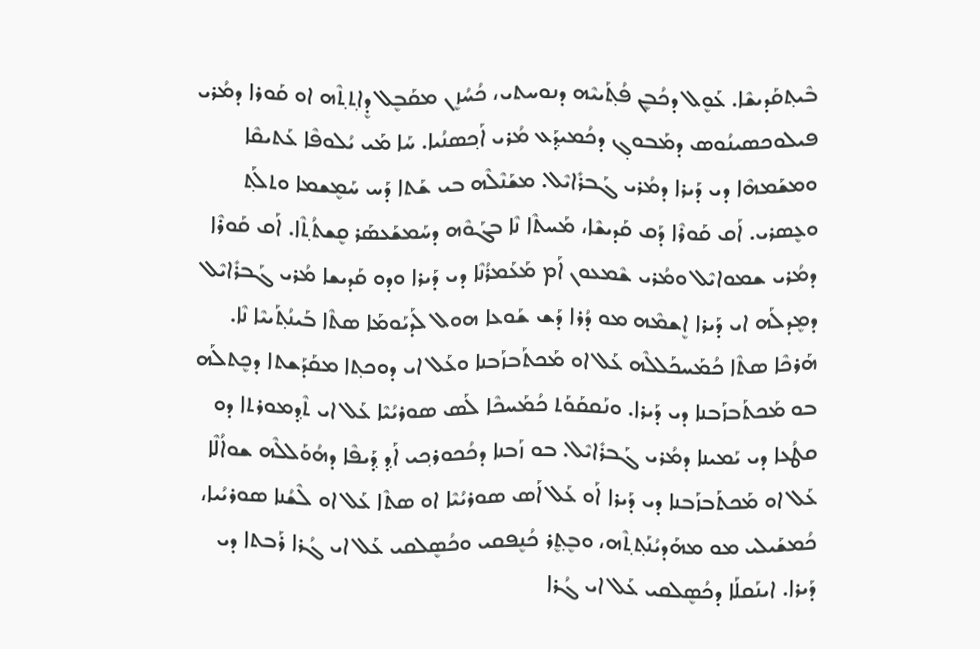ܒܶܝܬ݂ܩܰܕܝܫܶܐ. ܥܰܘܷܠ ܕܟܳܒܷܢ ܦܳܬ݂ܰܝܝܶܗ ܕܢܘܚܬܝ، ܟܳܚܳܙܷܢ ܡܩܰܒܷܠ ܕܷܐܬ݂ܬ݂ܶܗ ܐܘ ܩܰܘܪܐ ܕܡܳܪܝ ܦܝܠܘܟܣܝܢܳܘܣ ܕܡܰܒܘܓ݂ ܕܟܳܡܝܕ݂ܰܥ ܡܳܪܝ ܐܰܟ݂ܣܢܳܝܐ. ܚܰܐ ܡܰܝ ܝܳܠܘܦܶܐ ܥܰܬܝܩܶܐ ܘܡܫܰܡܗܶܐ ܕܝ ܕܰܝܪܐ ܕܡܳܪܝ ܓܰܒܪܺܐܝܶܠ. ܡܫܰܢܶܠܶܗ ܒܝ ܫܰܬܐ ܕܰܚ ܚܰܡܷܫܡܐ ܘܬܠܰܬ݂ ܘܥܷܣܪܝ. ܐܰܩ ܩܰܘܪܶܐ ܕܰܩ ܩܰܕܝܫܶܐ، ܡܰܚܬܶܐ ܢܶܐ ܒܓܰܘܶܗ ܕܚܰܡܫܰܥܣܰܪ ܩܷܫܬܳܬ݂ܶܐ. ܐܰܩ ܩܰܘܪܶܐ ܕܡܳܪܝ ܫܡܘܐܝܶܠ ܘܡܳܪܝ ܫܶܡܥܘܢ ܐܰܡ ܡܰܥܰܡܪܳܢܶܐ ܕܝ ܕܰܝܪܐ ܘܕܘ ܩܰܕܝܫܐ ܡܳܪܝ ܓܰܒܪܺܐܝܶܠ ܕܡܷܕܠܰܗ ܐܝ ܕܰܝܪܐ ܐܷܫܡܶܗ ܡܘ ܕܳܪܐ ܕܰܫ ܫܰܘܥܐ ܗܘܠ ܠܰܕܝܰܘܡܰܐ ܣܬܶܐ ܒܰܝܢܳܬ݂ܰܝܝܶܐ ܢܶܐ. ܗܰܪܟܶܐ ܣܬܶܐ ܟܳܡܰܚܟܰܠܠܶܗ ܥܰܠ ܐܘ ܡܰܟܬܰܒܙܰܒܢܐ ܘܥܰܠ ܐܝ ܕܘܟܬ݂ܐ ܡܩܰܕܰܫܬܐ ܕܟܷܬܠܰܗ ܒܘ ܡܰܟܬܰܒܙܰܒܢܐ ܕܝ ܕܰܝܪܐ. ܘܢܰܩܩܰܘܰܬ ܟܳܡܰܚܟܶܐ ܠܰܣ ܣܘܪܝܳܝܶܐ ܥܰܠ ܐܝ ܬܶܕ݂ܡܘܪܬܐ ܕܘ ܩܛܳܥܐ ܕܝ ܝܰܡܝܢܐ ܕܡܳܪܝ ܓܰܒܪܺܐܝܶܠ. ܒܘ ܙܰܒܢܐ ܕܟܳܟܘܪܟ݂ܝ ܐܰܕ݂ ܕ݂ܰܝܦܶܐ ܕܗܳܘܰܠܠܶܗ ܫܘܐܳܠܶܐ ܥܰܠ ܐܘ ܡܰܟܬܰܒܙܰܒܢܐ ܕܝ ܕܰܝܪܐ ܐܰܘ ܥܰܠ ܐܰܣ ܣܘܪܝܳܝܶܐ ܐܘ ܣܬܶܐ ܥܰܠ ܐܘ ܠܶܫܳܢܐ ܣܘܪܝܳܝܐ، ܟܳܡܫܰܝܠܝ ܡܘ ܡܗܰܕܝܳܢܰܬ݂ܬ݂ܶܗ، ܘܒܷܬ݂ܷܪ ܟܳܢܷܦܩܝ ܘܟܳܣܷܠܩܝ ܥܰܠ ܐܝ ܓܳܪܐ ܪܰܒܬܐ ܕܝ ܕܰܝܪܐ. ܐܝܢܰܩܠܰܐ ܕܟܳܣܷܠܩܝ ܥܰܠ ܐܝ ܓܳܪܐ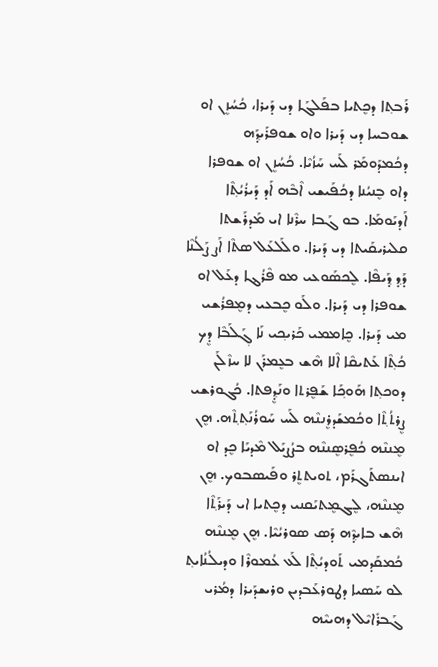ܪܰܒܬ݂ܐ ܕܟܷܬܝܐ ܒܦܰܠܓܰܐ ܕܝ ܕܰܝܪܐ، ܟܳܚܳܙܷܢ ܐܘ ܫܘܒܚܐ ܕܝ ܕܰܝܪܐ ܘܐܘ ܫܘܦܪܰܝܕ݂ܰܗ ܕܟܳܡܕܰܘܡܰܪ ܠܰܚ ܚܰܙܳܝܶܐ. ܟܳܚܳܙܷܢ ܐܘ ܫܘܦܪܐ ܕܐܘ ܒܷܢܝܳܢܐ ܕܟܳܦܰܝܫܝ ܐܶܒܶܗ ܐܰܕ ܕܰܝܪܳܝܳܬ݂ܶܐ ܐܰܕܝܰܘܡܰܐ. ܒܘ ܓܰܒܐ ܚܪܶܢܐ ܐܝ ܡܰܕܪܰܫܬܐ ܩܠܝܪܝܩܰܝܬܐ ܕܝ ܕܰܝܪܐ. ܘܠܰܠܥܰܠ ܣܬܶܐ ܐܰܨ ܨܰܠܳܢܶܐ ܕܰܕ݂ ܕ݂ܰܝܦܶܐ. ܠܷܟܣܰܘܥܝ ܡܘ ܦܶܪܳܔܐ ܕܥܰܠ ܐܘ ܫܘܦܪܐ ܕܝ ܕܰܝܪܐ. ܘܠܰܘ ܟܷܒܥܝ ܕܡܷܦܪܳܫܝ ܡܝ ܕܰܝܪܐ. ܟܷܐܡܡܝ ܟܰܪܝܟ݂ܝ ܢܰܐ ܓ݂ܰܠܰܒܶܐ ܕܷܟ ܟܳܬ݂ܶܐ ܥܰܬܝܩܶܐ ܐܶܠܐ ܗܶܫ ܒܥܷܡܪܰܢ ܠܐ ܚܙܶܠܰܢ ܕܘܟܬ݂ܐ ܗܰܘܟ݂ܰܐ ܫܰܦܷܪܬܐ ܘܢܰܕ݂ܷܦܬܐ. ܟܳܓܘܪܫܝ ܨܷܪܬܳܬ݂ܶܐ ܘܟܳܡܫܰܕܪܷܢܢܶܗ ܠܰܚ ܚܰܘܪܳܢܰܬ݂ܬ݂ܶܗ. ܗܷܢ ܡܷܢܢܶܗ ܟܳܦܷܪܣܷܢܢܶܗ ܒܨܳܨܝܰܠ ܡܶܕܝܰܐ ܟܷܕ ܐܘ ܐܝܢܣܬܰܓܪܰܡ، ܬܘܝܬܬܷܪ ܘܦܰܝܣܒܘܟ. ܗܷܢ ܡܷܢܢܶܗ، ܠܷܓܡܷܬܝܰܩܢܝ ܕܟܷܬܝܐ ܐܝ ܕܰܝܪܰܬ݂ܶܐ ܗܶܫ ܒܐܝܕ݂ܶܗ ܕܰܣ ܣܘܪܝܳܝܶܐ. ܗܷܢ ܡܷܢܢܶܗ ܟܳܡܩܰܕܡܝ ܬܰܘܕܝܳܬ݂ܶܐ ܠܰܥ ܥܳܡܘܪܶܐ ܘܕܝܠܳܢܳܐܝܬ݂ ܠܘ ܚܰܣܝܐ ܕܛܘܪܥܰܒܕܝܢ ܘܪܝܫܕܰܝܪܐ ܕܡܳܪܝ ܓܰܒܪܺܐܝܶܠ ܕܗܝܝܶܗ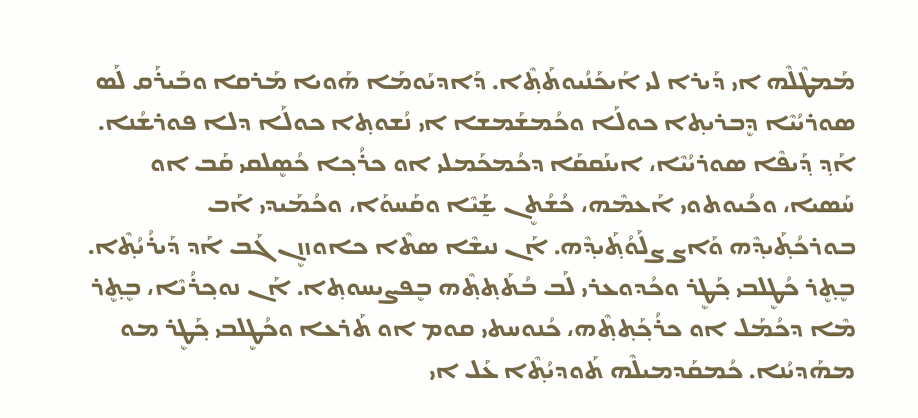ܡܰܡܛܶܠܶܗ ܐܝ ܕܰܝܪܐ ܠܝ ܐܰܝܟܰܢܳܝܘܬܰܬ݂ܶܐ. ܕܰܐܕܝܰܘܡܰܐ ܗܰܘܝܐ ܡܰܪܩܐ ܘܒܰܝܪܰܩ ܠܰܣ ܣܘܪܝܳܝܶܐ ܕܷܒܪܝܬ݂ܐ ܟܘܠܰܐ ܘܟܳܡܫܰܡܫܐ ܐܝ ܢܳܫܘܬ݂ܐ ܟܘܠܰܐ ܕܠܐ ܦܘܪܫܳܢܐ. ܐܰܕ݂ ܕ݂ܰܝܦܶܐ ܣܘܪܝܳܝܶܐ، ܐܝܢܰܩܩܰܐ ܕܟܳܡܟܰܡܠܝ ܐܘ ܟܪܳܟ݂ܐ ܟܳܣܷܠܩܝ ܩܰܒ ܐܘ ܚܰܣܝܐ، ܘܟܳܝܘܬܘܝ ܐܰܥܡܶܗ، ܟܳܫܳܬܷܢ ܫ̰ܰܝܶܐ ܘܩܰܚܘܰܐ، ܘܟܳܡܰܝܕܝ ܐܰܒ ܒܘܪܟܳܬ݂ܰܝܕ݂ܶܗ ܘܰܐܨ ܨܠܰܘܳܬ݂ܰܝܕ݂ܶܗ. ܐܰܢ ܢܝܫܶܐ ܣܬܶܐ ܟܐܘܙܙܷܢ ܓܰܒ ܐܰܕ ܕܰܝܪܳܝܳܬ݂ܶܐ. ܒܷܬ݂ܷܪ ܟܳܛܷܠܒܝ ܟ݂ܰܛܷܪ ܘܟܳܕܘܥܪܝ ܠܰܒ ܒܳܬܰܬ݂ܬ݂ܶܗ ܒܷܦܨܝܚܘܬ݂ܐ. ܐܰܢ ܢܘܟ݂ܪܳܝܶܐ، ܒܷܬ݂ܷܪ ܡܶܐ ܕܟܳܡܰܠ ܐܘ ܟܪܳܟ݂ܰܬ݂ܬ݂ܶܗ، ܟܳܢܘܚܬܝ ܩܘܡ ܐܘ ܬܰܪܥܐ ܘܟܳܛܷܠܒܝ ܟ݂ܰܛܷܪ ܡܘ ܡܗܰܕܝܳܢܐ. ܟܳܡܩܰܕܡܝܠܶܗ ܬܰܘܕܝܳܬ݂ܶܐ ܥܰܠ ܐܝ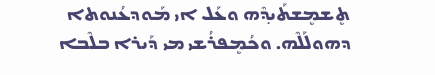ܬܷܫܡܷܫܬܰܝܕ݂ܶܗ ܘܥܰܠ ܐܝ ܡܰܘܕܥܳܢܘܬܐ ܕܗܘܠܰܠܶܗ. ܘܟܳܡܷܦܪܳܫܝ ܡܝ ܕܰܝܪܐ ܒܠܶܒܐ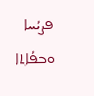ܦܨܝܳܚܐ ܘܒܦܳܐܬ݂ܐ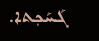ܓܰܚܰܟ݂ܬܐ.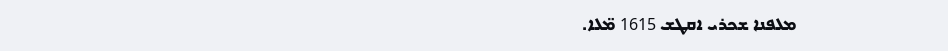ܡܠܦܢܐ ܫܟܪܝ ܐܩܛܫ 1615 ܡ̈ܠܐ.